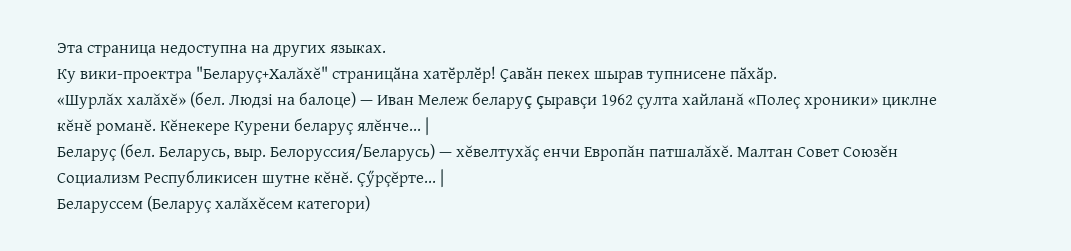Эта страница недоступна на других языках.
Ку вики-проектра "Беларуç+Халăхĕ" страницӑна хатӗрлӗр! Ҫавӑн пекех шырав тупнисене пӑхӑр.
«Шурлăх халăхĕ» (бел. Людзі на балоце) — Иван Мележ беларуç çыравçи 1962 çулта хайланă «Полеç хроники» циклне кĕнĕ романĕ. Кĕнекере Курени беларуç ялĕнче... |
Беларуç (бел. Беларусь, выр. Белоруссия/Беларусь) — хĕвелтухăç енчи Европăн патшалăхĕ. Малтан Совет Союзĕн Социализм Республикисен шутне кĕнĕ. Çӳрçĕрте... |
Беларуссем (Беларуç халăхĕсем категори)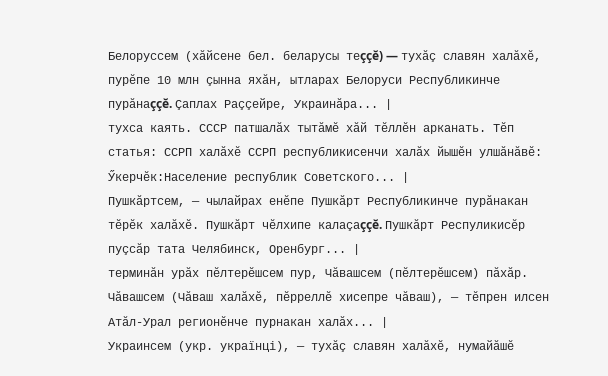Белоруссем (хăйсене бел. беларусы теççĕ) — тухăç славян халăхĕ, пурĕпе 10 млн çынна яхăн, ытларах Белоруси Республикинче пурăнаççĕ. Çаплах Раççейре, Украинăра... |
тухса каять. СССР патшалăх тытăмĕ хăй тĕллĕн арканать. Тĕп статья: ССРП халăхĕ ССРП республикисенчи халăх йышĕн улшăнăвĕ: Ӳкерчĕк:Население республик Советского... |
Пушкăртсем, — чылайрах енĕпе Пушкăрт Республикинче пурăнакан тĕрĕк халăхĕ. Пушкăрт чĕлхипе калаçаççĕ. Пушкăрт Респуликисĕр пуçсăр тата Челябинск, Оренбург... |
терминăн урăх пĕлтерĕшсем пур, Чăвашсем (пĕлтерĕшсем) пăхăр. Чăвашсем (Чăваш халăхĕ, пĕрреллĕ хисепре чăваш), — тĕпрен илсен Атăл-Урал регионĕнче пурнакан халăх... |
Украинсем (укр. українці), — тухăç славян халăхĕ, нумайăшĕ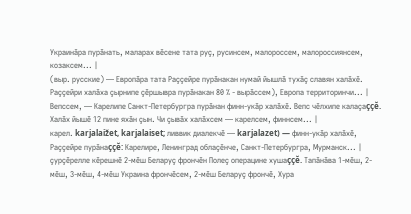Украинăра пурăнать, маларах вĕсене тата руç, русинсем, малороссем, малороссиянсем, козаксем... |
(выр. русские) — Европăра тата Раççейре пурăнакан нумай йышлă тухăç славян халăхĕ. Раççейри халăха çырнипе çĕршывра пурăнакан 80 % - вырăссем), Европа территоринчи... |
Вепссем, — Карелипе Санкт-Петербургра пурăнан финн-укăр халăхĕ. Вепс чĕлхипе калаçаççĕ. Халăх йышĕ 12 пине яхăн çын. Чи çывăх халăхсем — карелсем, финнсем... |
карел. karjalaižet, karjalaiset; ливвик диалекчĕ — karjalazet) — финн-укăр халăхĕ, Раççейре пурăнаççĕ: Карелире, Ленинград облаçĕнче, Санкт-Петербургра, Мурманск... |
çурçĕрелле кĕрешнĕ 2-мĕш Беларуç фрончĕн Полеç операцине хушаççĕ. Тапăнăва 1-мĕш, 2-мĕш, 3-мĕш, 4-мĕш Украина фрончĕсем, 2-мĕш Беларуç фрончĕ, Хура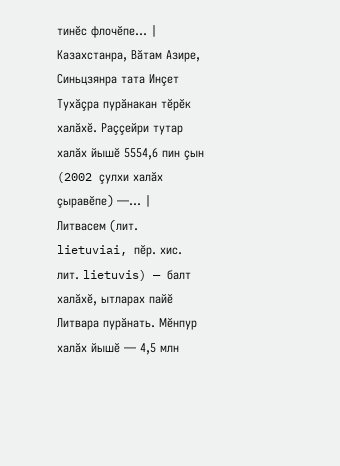тинĕс флочĕпе... |
Казахстанра, Вăтам Азире, Синьцзянра тата Инçет Тухăçра пурăнакан тĕрĕк халăхĕ. Раççейри тутар халăх йышĕ 5554,6 пин çын (2002 çулхи халăх çыравĕпе) —... |
Литвасем (лит. lietuviai, пĕр. хис. лит. lietuvis) — балт халăхĕ, ытларах пайĕ Литвара пурăнать. Мĕнпур халăх йышĕ — 4,5 млн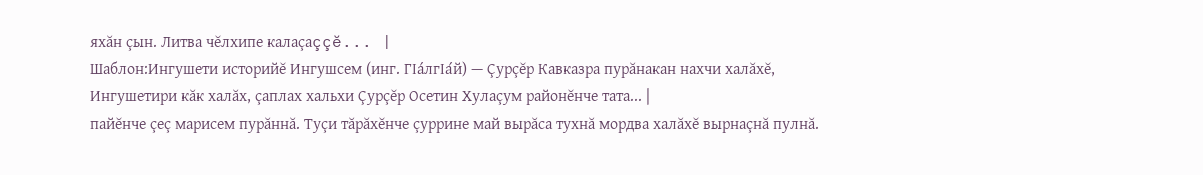яхăн çын. Литва чĕлхипе калаçаççĕ... |
Шаблон:Ингушети историйĕ Ингушсем (инг. ГӀа́лгӀа́й) — Çурçĕр Кавказра пурăнакан нахчи халăхĕ, Ингушетири кăк халăх, çаплах хальхи Çурçĕр Осетин Хулаçум районĕнче тата... |
пайĕнче çеç марисем пурăннă. Туçи тăрăхĕнче çуррине май вырăса тухнă мордва халăхĕ вырнаçнă пулнă.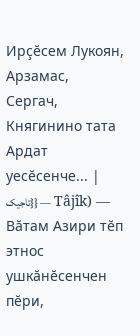Ирçĕсем Лукоян, Арзамас, Сергач, Княгинино тата Ардат уесĕсенче... |
تاجيک}} — Tâjîk) — Вăтам Азири тĕп этнос ушкăнĕсенчен пĕри,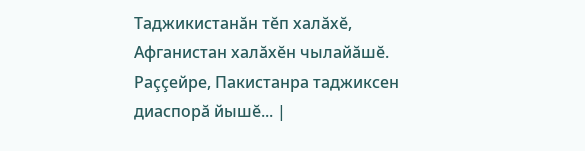Таджикистанăн тĕп халăхĕ, Афганистан халăхĕн чылайăшĕ. Раççейре, Пакистанра таджиксен диаспорă йышĕ... |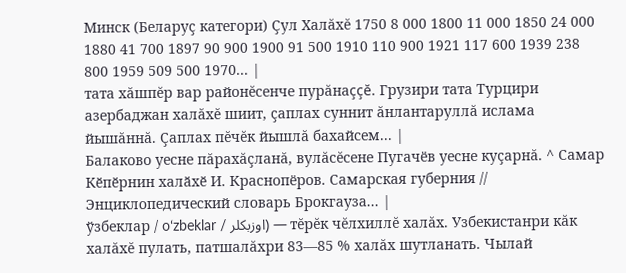Минск (Беларуç категори) Çул Халăхĕ 1750 8 000 1800 11 000 1850 24 000 1880 41 700 1897 90 900 1900 91 500 1910 110 900 1921 117 600 1939 238 800 1959 509 500 1970... |
тата хăшпĕр вар районĕсенче пурăнаççĕ. Грузири тата Турцири азербаджан халăхĕ шиит, çаплах суннит ăнлантаруллă ислама йышăннă. Çаплах пĕчĕк йышлă бахайсем... |
Балаково уесне пăрахăçланă, вулăсĕсене Пугачёв уесне куçарнă. ^ Самар Кӗпӗрнин халӑхӗ И. Краснопёров. Самарская губерния // Энциклопедический словарь Брокгауза... |
ўзбеклар / oʻzbeklar / اوزبکلر) — тĕрĕк чĕлхиллĕ халăх. Узбекистанри кăк халăхĕ пулать, патшалăхри 83—85 % халăх шутланать. Чылай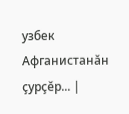узбек Афганистанăн çурçĕр... |